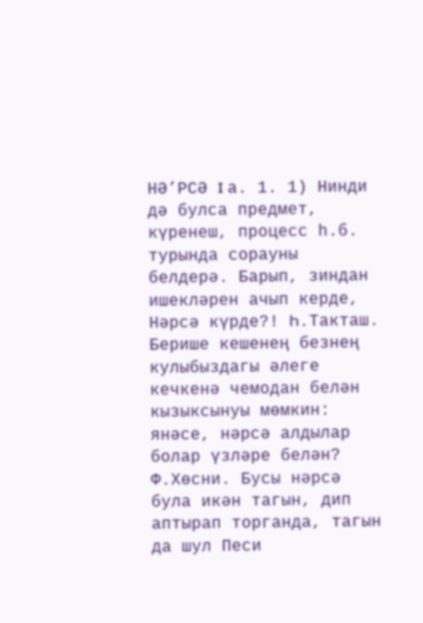НӘ’РСӘ I а. 1. 1) Нинди дә булса предмет, күренеш, процесс һ.б. турында сорауны белдерә. Барып, зиндан ишекләрен ачып керде, Нәрсә күрде?! Һ.Такташ. Берише кешенең безнең кулыбыздагы әлеге кечкенә чемодан белән кызыксынуы мөмкин: янәсе, нәрсә алдылар болар үзләре белән? Ф.Хөсни. Бусы нәрсә була икән тагын, дип аптырап торганда, тагын да шул Песи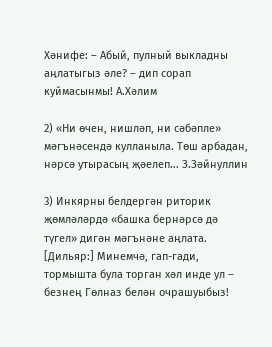Хәнифе: – Абый, пулный выкладны аңлатыгыз әле? – дип сорап куймасынмы! А.Хәлим

2) «Ни өчен, нишләп, ни сәбәпле» мәгънәсендә кулланыла. Төш арбадан, нәрсә утырасың җәелеп... З.Зәйнуллин

3) Инкярны белдергән риторик җөмләләрдә «башка бернәрсә дә түгел» дигән мәгънәне аңлата. [Дильяр:] Минемчә, гап-гади, тормышта була торган хәл инде ул – безнең Гөлназ белән очрашуыбыз!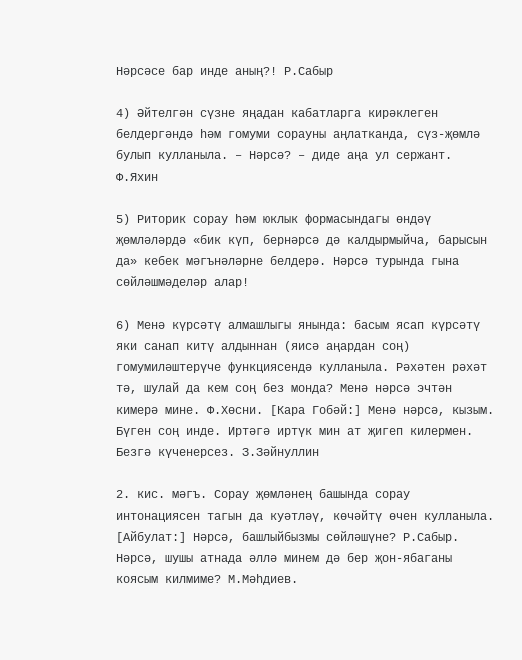Нәрсәсе бар инде аның?! Р.Сабыр

4) Әйтелгән сүзне яңадан кабатларга кирәклеген белдергәндә һәм гомуми сорауны аңлатканда, сүз-җөмлә булып кулланыла. – Нәрсә? – диде аңа ул сержант. Ф.Яхин

5) Риторик сорау һәм юклык формасындагы өндәү җөмләләрдә «бик күп, бернәрсә дә калдырмыйча, барысын да» кебек мәгънәләрне белдерә. Нәрсә турында гына сөйләшмәделәр алар!

6) Менә күрсәтү алмашлыгы янында: басым ясап күрсәтү яки санап китү алдыннан (яисә аңардан соң) гомумиләштерүче функциясендә кулланыла. Рәхәтен рәхәт тә, шулай да кем соң без монда? Менә нәрсә эчтән кимерә мине. Ф.Хөсни. [Кара Гобәй:] Менә нәрсә, кызым. Бүген соң инде. Иртәгә иртүк мин ат җигеп килермен. Безгә күченерсез. З.Зәйнуллин

2. кис. мәгъ. Сорау җөмләнең башында сорау интонациясен тагын да куәтләү, көчәйтү өчен кулланыла. [Айбулат:] Нәрсә, башлыйбызмы сөйләшүне? Р.Сабыр. Нәрсә, шушы атнада әллә минем дә бер җон-ябаганы коясым килмиме? М.Мәһдиев.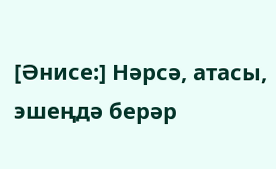[Әнисе:] Нәрсә, атасы, эшеңдә берәр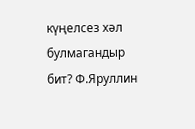күңелсез хәл булмагандыр бит? Ф.Яруллин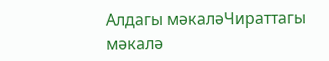Алдагы мәкаләЧираттагы мәкалә